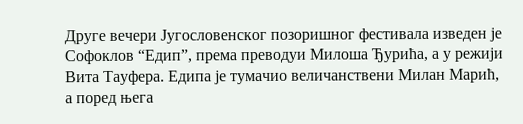Друге вечери Југословенског позоришног фестивала изведен је Софоклов “Едип”, према преводуи Милоша Ђурића, а у режији Вита Тауфера. Едипа је тумачио величанствени Милан Марић, а поред њега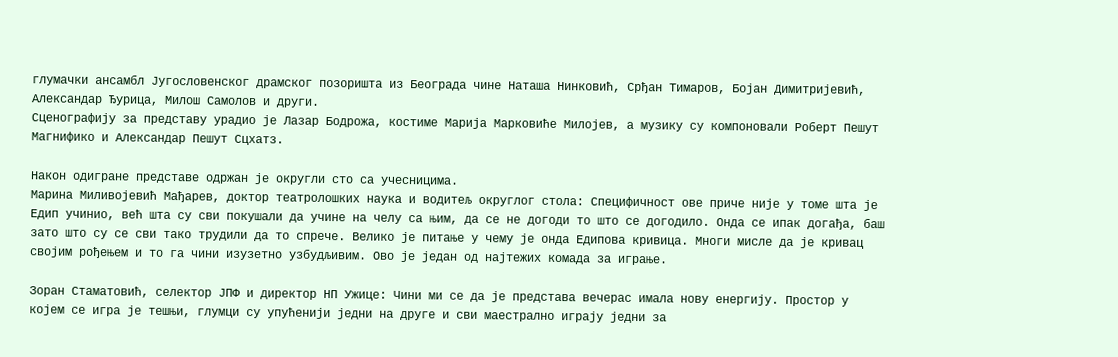глумачки ансамбл Југословенског драмског позоришта из Београда чине Наташа Нинковић, Срђан Тимаров, Бојан Димитријевић, Александар Ђурица, Милош Самолов и други.
Сценографију за представу урадио је Лазар Бодрожа, костиме Марија Марковиће Милојев, а музику су компоновали Роберт Пешут Магнифико и Александар Пешут Сцхатз.

Након одигране представе одржан је округли сто са учесницима.
Марина Миливојевић Мађарев, доктор театролошких наука и водитељ округлог стола: Специфичност ове приче није у томе шта је Едип учинио, већ шта су сви покушали да учине на челу са њим, да се не догоди то што се догодило. Онда се ипак догађа, баш зато што су се сви тако трудили да то спрече. Велико је питање у чему је онда Едипова кривица. Многи мисле да је кривац својим рођењем и то га чини изузетно узбудљивим. Ово је један од најтежих комада за играње.

Зоран Стаматовић, селектор ЈПФ и директор НП Ужице: Чини ми се да је представа вечерас имала нову енергију. Простор у којем се игра је тешњи, глумци су упућенији једни на друге и сви маестрално играју једни за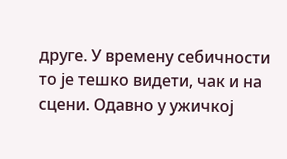друге. У времену себичности то је тешко видети, чак и на сцени. Одавно у ужичкој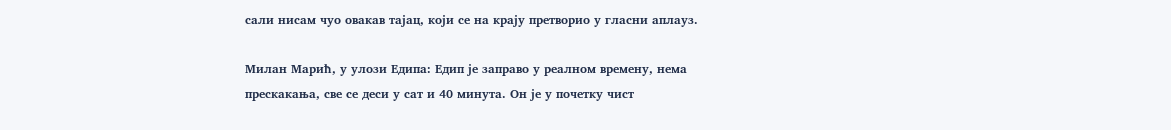сали нисам чуо овакав тајац, који се на крају претворио у гласни аплауз.

Милан Марић, у улози Едипа: Едип је заправо у реалном времену, нема прескакања, све се деси у сат и 40 минута. Он је у почетку чист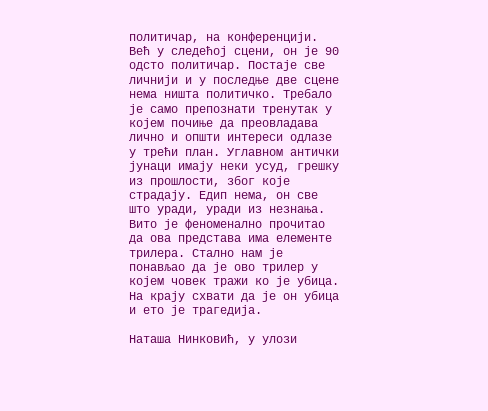политичар, на конференцији. Већ у следећој сцени, он је 90 одсто политичар. Постаје све личнији и у последње две сцене нема ништа политичко. Требало је само препознати тренутак у којем почиње да преовладава лично и општи интереси одлазе у трећи план. Углавном антички јунаци имају неки усуд, грешку из прошлости, због које страдају. Едип нема, он све што уради, уради из незнања. Вито је феноменално прочитао да ова представа има елементе трилера. Стално нам је понављао да је ово трилер у којем човек тражи ко је убица. На крају схвати да је он убица и ето је трагедија.

Наташа Нинковић, у улози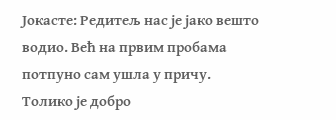Јокасте: Редитељ нас је јако вешто водио. Већ на првим пробама потпуно сам ушла у причу. Толико је добро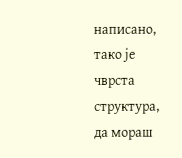написано, тако је чврста структура, да мораш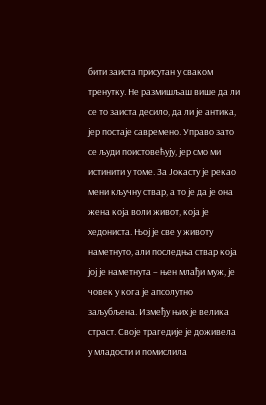бити заиста присутан у сваком тренутку. Не размишљаш више да ли се то заиста десило, да ли је антика, јер постаје савремено. Управо зато се људи поистовећују, јер смо ми истинити у томе. За Јокасту је рекао мени кључну ствар, а то је да је она жена која воли живот, која је хедониста. Њој је све у животу наметнуто, али последња ствар која јој је наметнута – њен млађи муж, је човек у кога је апсолутно заљубљена. Између њих је велика страст. Своје трагедије је доживела у младости и помислила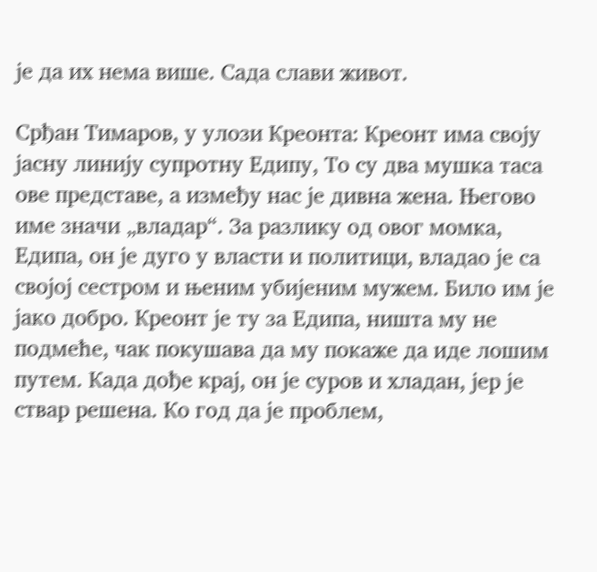је да их нема више. Сада слави живот.

Срђан Тимаров, у улози Креонта: Креонт има своју јасну линију супротну Едипу, То су два мушка таса ове представе, а између нас је дивна жена. Његово име значи „владар“. За разлику од овог момка, Едипа, он је дуго у власти и политици, владао је са својој сестром и њеним убијеним мужем. Било им је јако добро. Креонт је ту за Едипа, ништа му не подмеће, чак покушава да му покаже да иде лошим путем. Када дође крај, он је суров и хладан, јер је ствар решена. Ко год да је проблем,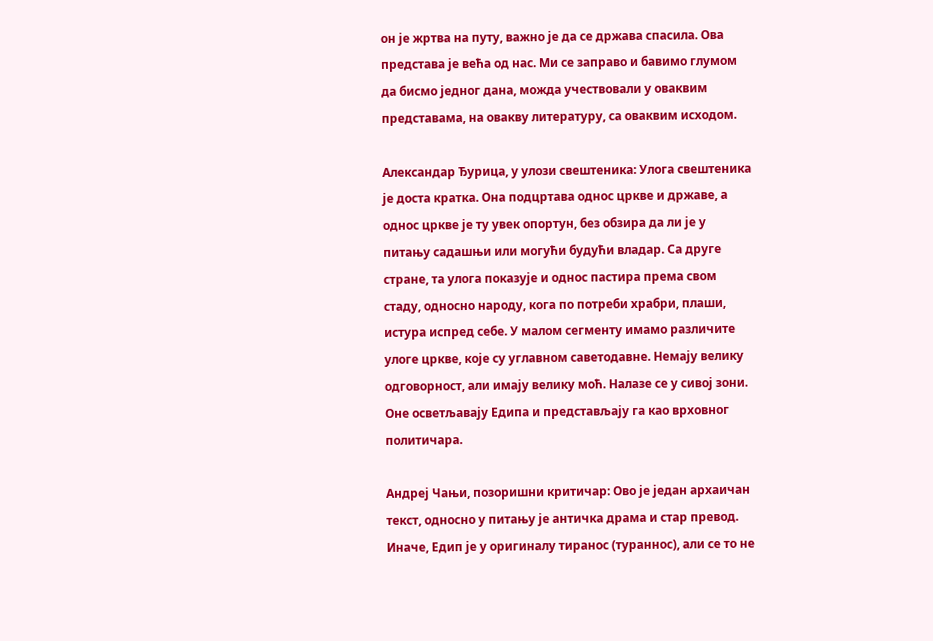он је жртва на путу, важно је да се држава спасила. Ова представа је већа од нас. Ми се заправо и бавимо глумом да бисмо једног дана, можда учествовали у оваквим представама, на овакву литературу, са оваквим исходом.

Александар Ђурица, у улози свештеника: Улога свештеника је доста кратка. Она подцртава однос цркве и државе, а однос цркве је ту увек опортун, без обзира да ли је у питању садашњи или могући будући владар. Са друге стране, та улога показује и однос пастира према свом стаду, односно народу, кога по потреби храбри, плаши, истура испред себе. У малом сегменту имамо различите улоге цркве, које су углавном саветодавне. Немају велику одговорност, али имају велику моћ. Налазе се у сивој зони. Оне осветљавају Едипа и представљају га као врховног политичара.

Андреј Чањи, позоришни критичар: Ово је један архаичан текст, односно у питању је античка драма и стар превод. Иначе, Едип је у оригиналу тиранос (тyраннос), али се то не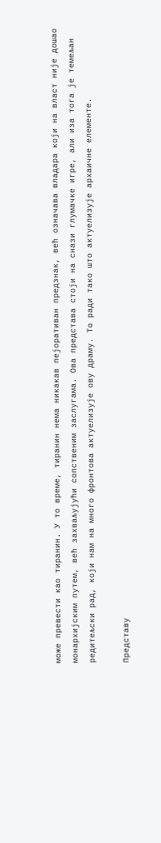може превести као тиранин. У то време, тиранин нема никакав пејоративан предзнак, већ означава владара који на власт није дошао монархијским путем, већ захваљујући сопственим заслугама. Ова представа стоји на снази глумачке игре, али иза тога је темељан редитељски рад, који нам на много фронтова актуелизује ову драму. То ради тако што актуелизује архаичне елементе.

Представу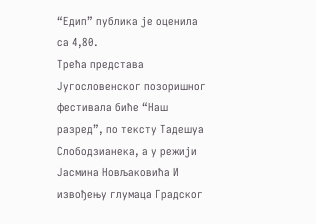“Едип” публика је оценила са 4,80.
Трећа представа Југословенског позоришног фестивала биће “Наш разред”, по тексту Тадешуа Слободзианека, а у режији Јасмина Новљаковића И извођењу глумаца Градског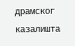драмског казалишта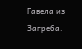Гавела из Загреба.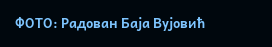ФОТО: Радован Баја Вујовић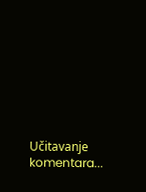Učitavanje komentara...